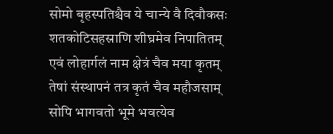सोमो बृहस्पतिश्चैव ये चान्ये वै दिवौकसः
शतकोटिसहस्राणि शीघ्रमेव निपातितम्
एवं लोहार्गलं नाम क्षेत्रं चैव मया कृतम्
तेषां संस्थापनं तत्र कृतं चैव महौजसाम्
सोपि भागवतो भूमे भवत्येव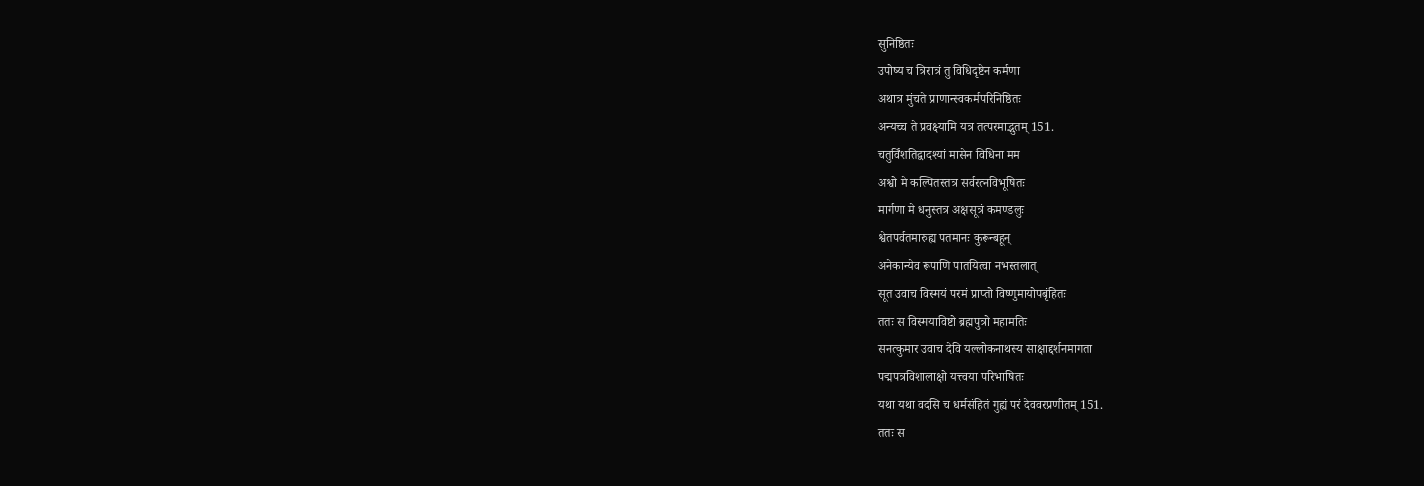सुनिष्ठितः
उपोष्य च त्रिरात्रं तु विधिदृष्टेन कर्मणा
अथात्र मुंचते प्राणान्स्वकर्मपरिनिष्ठितः
अन्यच्च ते प्रवक्ष्यामि यत्र तत्परमाद्भुतम् 151.
चतुर्विंशतिद्वादश्यां मासेन विधिना मम
अश्वो मे कल्पितस्तत्र सर्वरत्नविभूषितः
मार्गणा मे धनुस्तत्र अक्षसूत्रं कमण्डलुः
श्वेतपर्वतमारुह्य पतमानः कुरून्बहून्
अनेकान्येव रूपाणि पातयित्वा नभस्तलात्
सूत उवाच विस्मयं परमं प्राप्तो विष्णुमायोपबृंहितः
ततः स विस्मयाविष्टो ब्रह्मपुत्रो महामतिः
सनत्कुमार उवाच देवि यल्लोकनाथस्य साक्षाद्दर्शनमागता
पद्मपत्रविशालाक्षो यत्त्वया परिभाषितः
यथा यथा वदसि च धर्मसंहितं गुह्यं परं देववरप्रणीतम् 151.
ततः स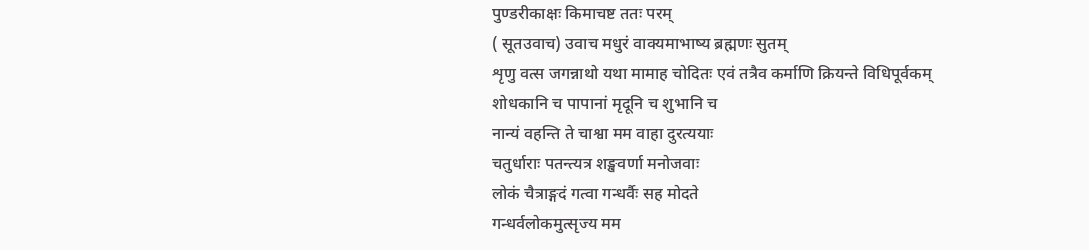पुण्डरीकाक्षः किमाचष्ट ततः परम्
( सूतउवाच) उवाच मधुरं वाक्यमाभाष्य ब्रह्मणः सुतम्
शृणु वत्स जगन्नाथो यथा मामाह चोदितः एवं तत्रैव कर्माणि क्रियन्ते विधिपूर्वकम्
शोधकानि च पापानां मृदूनि च शुभानि च
नान्यं वहन्ति ते चाश्वा मम वाहा दुरत्ययाः
चतुर्धाराः पतन्त्यत्र शङ्खवर्णा मनोजवाः
लोकं चैत्राङ्गदं गत्वा गन्धर्वैः सह मोदते
गन्धर्वलोकमुत्सृज्य मम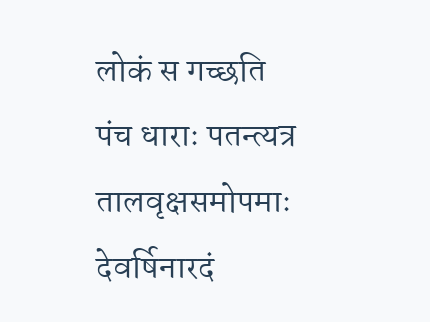लोकं स गच्छति
पंच धाराः पतन्त्यत्र तालवृक्षसमोपमाः
देवर्षिनारदं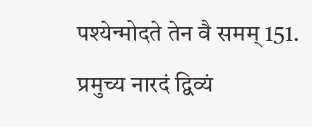पश्येन्मोदते तेन वै समम् 151.
प्रमुच्य नारदं द्विव्यं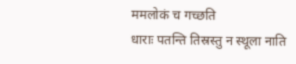ममलोकं च गच्छति
धाराः पतन्ति तिस्रस्तु न स्थूला नाति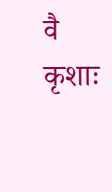वै कृशाः